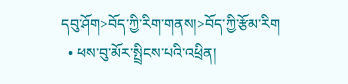དབུ་ཤོག>བོད་ཀྱི་རིག་གནས།>བོད་ཀྱི་རྩོམ་རིག
  • ཕས་བུ་མོར་སྤྲིངས་པའི་འཕྲིན།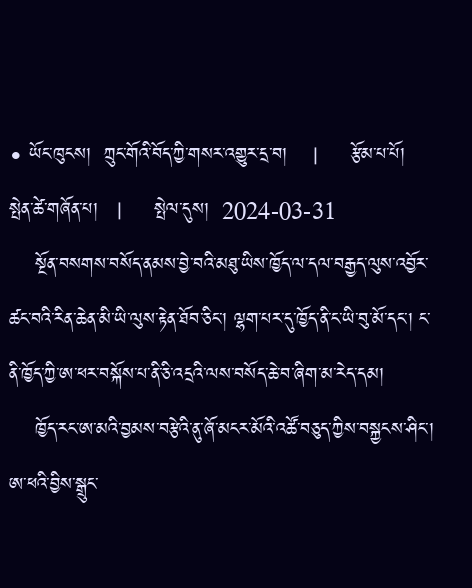• ཡོང་ཁུངས།  ཀྲུང་གོའི་བོད་ཀྱི་གསར་འགྱུར་དྲ་བ།    |     རྩོམ་པ་པོ།  སྤེན་ཚེ་གཞོན་པ།   |     སྤེལ་དུས།  2024-03-31
    སྔོན་བསགས་བསོད་ནམས་བྱེ་བའི་མཐུ་ཡིས་ཁྱོད་ལ་དལ་བརྒྱད་ལུས་འབྱོར་ཚང་བའི་རིན་ཆེན་མི་ཡི་ལུས་རྟེན་ཐོབ་ཅིང་། ལྷག་པར་དུ་ཁྱོད་ནི་ང་ཡི་བུ་མོ་དང་། ང་ནི་ཁྱོད་ཀྱི་ཨ་ཕར་བསྐོས་པ་ནི་ཅི་འདྲའི་ལས་བསོད་ཆེ་བ་ཞིག་མ་རེད་དམ།
    ཁྱོད་རང་ཨ་མའི་བྱམས་བརྩེའི་ནུ་ཞོ་མངར་མོའི་འཚོ་བཅུད་ཀྱིས་བསྐྱངས་ཤིང་། ཨ་ཕའི་བྱིས་སྒྲུང་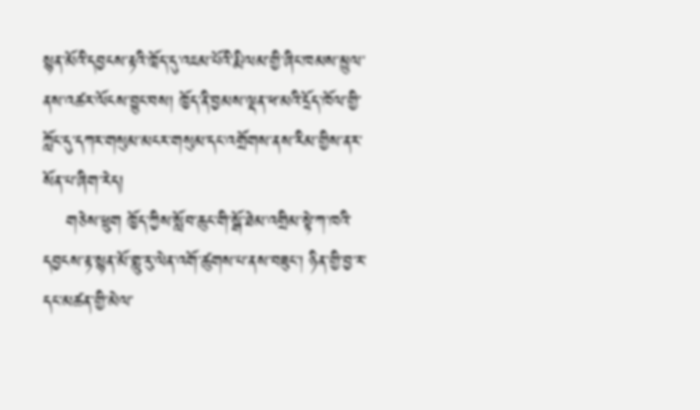སྙན་མོའི་དབྱངས་རྟའི་ཁྲོད་དུ་འཇམ་པོའི་རྨི་ལམ་གྱི་ཞིང་ཁམས་མྱུལ་ནས་འཚར་ལོངས་བྱུང་བས། ཁྱོད་ནི་བྱམས་ལྡན་ཕ་མའི་དྲོད་ཁོལ་གྱི་ཀློང་དུ་དཀར་གསུམ་མངར་གསུམ་དང་འགྲོགས་ནས་རིམ་གྱིས་ནར་སོན་པ་ཞིག་རེད།
    གཅེས་ཕྲུག ཁྱོད་ཀྱིས་སློབ་ཆུང་གི་སྒོ་ཐེམ་འགྲིམ་སྟེ་ཀ་ཁའི་དབྱངས་རྟ་སྙན་མོ་གླུ་རུ་ལེན་འགོ་ཚུགས་པ་ནས་བཟུང་། ཉིན་གྱི་བྱ་ར་དང་མཚན་གྱི་མེལ་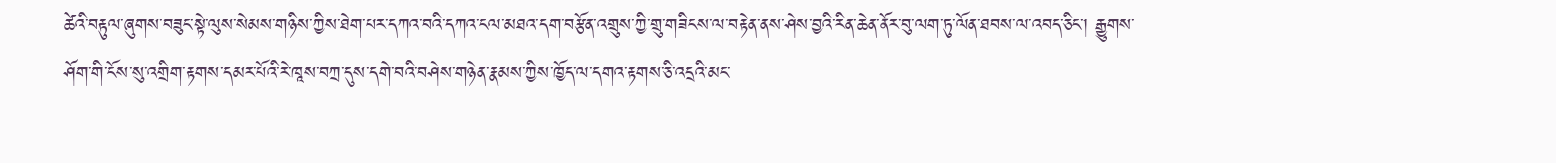ཚེའི་བརྟུལ་ཞུགས་བཟུང་སྟེ་ལུས་སེམས་གཉིས་ཀྱིས་ཐེག་པར་དཀའ་བའི་དཀའ་ངལ་མཐའ་དག་བརྩོན་འགྲུས་ཀྱི་གྲུ་གཟིངས་ལ་བརྟེན་ནས་ཤེས་བྱའི་རིན་ཆེན་ནོར་བུ་ལག་ཏུ་ལོན་ཐབས་ལ་འབད་ཅིང་། རྒྱུགས་ཤོག་གི་ངོས་སུ་འགྲིག་རྟགས་དམར་པོའི་རེ་ཁཱས་བཀྲ་དུས་དགེ་བའི་བཤེས་གཉེན་རྣམས་ཀྱིས་ཁྱོད་ལ་དགའ་རྟགས་ཅི་འདྲའི་མང་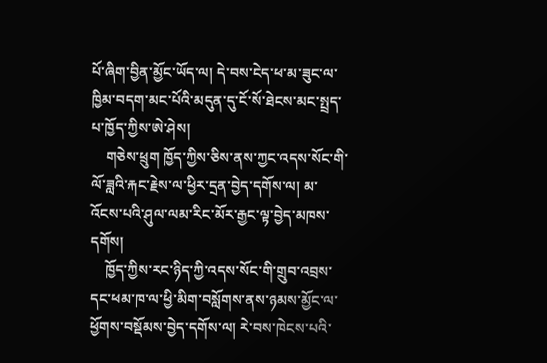པོ་ཞིག་བྱིན་མྱོང་ཡོད་ལ། དེ་བས་ངེད་ཕ་མ་ཟུང་ལ་ཁྱིམ་བདག་མང་པོའི་མདུན་དུ་ངོ་སོ་ཐེངས་མང་སྤྲད་པ་ཁྱོད་ཀྱིས་ཨེ་ཤེས།
    གཅེས་ཕྲུག ཁྱོད་ཀྱིས་ཅིས་ནས་ཀྱང་འདས་སོང་གི་ལོ་ཟླའི་རྐང་རྗེས་ལ་ཕྱིར་དྲན་བྱེད་དགོས་ལ། མ་འོངས་པའི་ཤུལ་ལམ་རིང་མོར་རྒྱང་ལྟ་བྱེད་མཁས་དགོས།
    ཁྱོད་ཀྱིས་རང་ཉིད་ཀྱི་འདས་སོང་གི་གྲུབ་འབྲས་དང་ཕམ་ཁ་ལ་ཕྱི་མིག་བསློགས་ནས་ཉམས་མྱོང་ལ་ཕྱོགས་བསྡོམས་བྱེད་དགོས་ལ། རེ་བས་ཁེངས་པའི་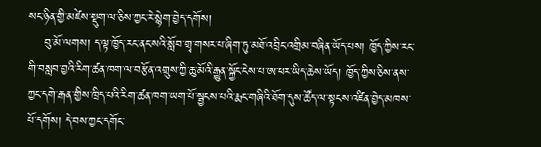སང་ཉིན་གྱི་མཛེས་སྡུག་ལ་ཅིས་ཀྱང་རེ་སྙེག་བྱེད་དགོས།
    བུ་མོ་ལགས། ད་ལྟ་ཁྱོད་རང་ནང་སའི་སློབ་གྲྭ་གསར་པ་ཞིག་ཏུ་མཐོ་འབྲིང་འགྲིམ་བཞིན་ཡོད་པས། ཁྱོད་ཀྱིས་རང་གི་བསླབ་བྱའི་རིག་ཚན་ཁག་ལ་བརྩོན་འགྲུས་ཀྱི་ཆུ་མོའི་རྒྱུན་སྐྱོང་ངེས་པ་ཨ་ཕར་ཡིད་ཆེས་ཡོད། ཁྱོད་ཀྱིས་ཅིས་ནས་ཀྱང་དགེ་རྒན་གྱིས་ཁྲིད་པའི་རིག་ཚན་ཁག་ཡག་པོ་སྦྱངས་པའི་རྨང་གཞིའི་ཐོག་དུས་ཚོད་ལ་སྟངས་འཛིན་བྱེད་མཁས་པོ་དགོས། དེ་བས་ཀྱང་དགོང་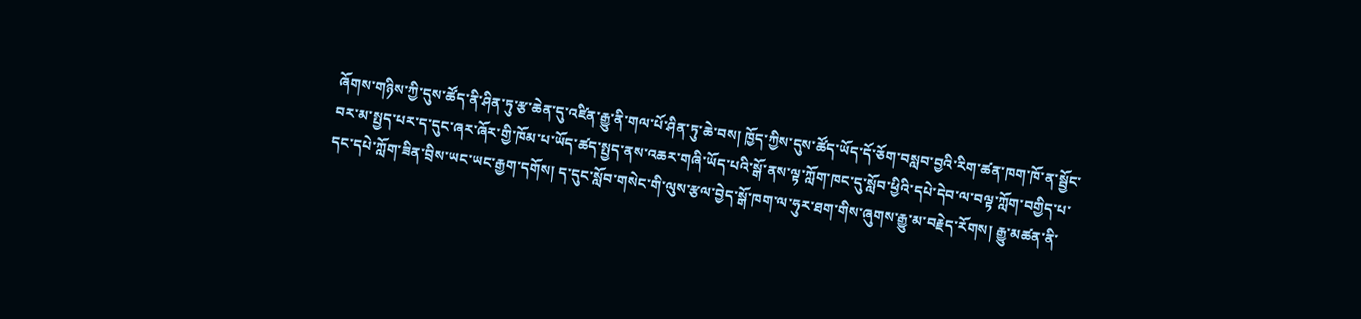ཞོགས་གཉིས་ཀྱི་དུས་ཚོད་ནི་ཤིན་ཏུ་རྩ་ཆེན་དུ་འཛིན་རྒྱུ་ནི་གལ་པོ་ཤིན་ཏུ་ཆེ་བས། ཁྱོད་ཀྱིས་དུས་ཚོད་ཡོད་དོ་ཅོག་བསླབ་བྱའི་རིག་ཚན་ཁག་ཁོ་ན་སྦྱོང་བར་མ་སྤྱད་པར་ད་དུང་ཞར་ཞོར་གྱི་ཁོམ་པ་ཡོད་ཚད་སྤྱད་ནས་འཆར་གཞི་ཡོད་པའི་སྒོ་ནས་ལྟ་ཀློག་ཁང་དུ་སློབ་ཕྱིའི་དཔེ་དེབ་ལ་བལྟ་ཀློག་བགྱིད་པ་དང་དཔེ་ཀློག་ཟིན་བྲིས་ཡང་ཡང་རྒྱག་དགོས། ད་དུང་སློབ་གསེང་གི་ལུས་རྩལ་བྱེད་སྒོ་ཁག་ལ་ཧུར་ཐག་གིས་ཞུགས་རྒྱུ་མ་བརྗེད་རོགས། རྒྱུ་མཚན་ནི་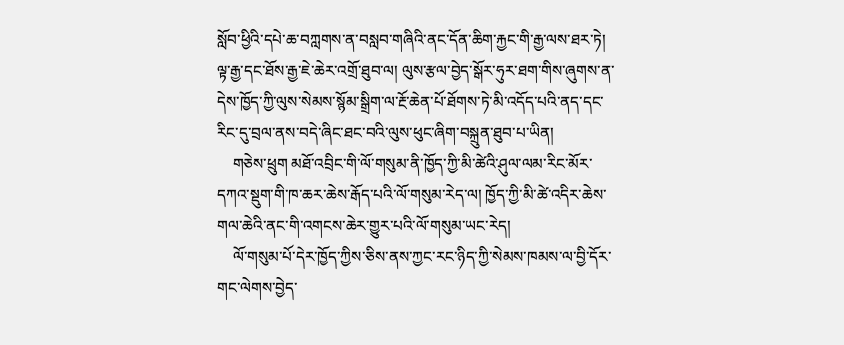སློབ་ཕྱིའི་དཔེ་ཆ་བཀླགས་ན་བསླབ་གཞིའི་ནང་དོན་ཆིག་རྐྱང་གི་རྒྱ་ལས་ཐར་ཏེ། ལྟ་རྒྱ་དང་ཐོས་རྒྱ་ཇེ་ཆེར་འགྲོ་ཐུབ་ལ། ལུས་རྩལ་བྱེད་སྒོར་ཧུར་ཐག་གིས་ཞུགས་ན་དེས་ཁྱོད་ཀྱི་ལུས་སེམས་སྙོམ་སྒྲིག་ལ་རྔོ་ཆེན་པོ་ཐོགས་ཏེ་མི་འདོད་པའི་ནད་དང་རིང་དུ་བྲལ་ནས་བདེ་ཞིང་ཐང་བའི་ལུས་ཕུང་ཞིག་བསྐྲུན་ཐུབ་པ་ཡིན།
    གཅེས་ཕྲུག མཐོ་འབྲིང་གི་ལོ་གསུམ་ནི་ཁྱོད་ཀྱི་མི་ཚེའི་ཤུལ་ལམ་རིང་མོར་དཀའ་སྡུག་གི་ཁ་ཆར་ཆེས་རྒོད་པའི་ལོ་གསུམ་རེད་ལ། ཁྱོད་ཀྱི་མི་ཚེ་འདིར་ཆེས་གལ་ཆེའི་ནང་གི་འགངས་ཆེར་གྱུར་པའི་ལོ་གསུམ་ཡང་རེད།
    ལོ་གསུམ་པོ་དེར་ཁྱོད་ཀྱིས་ཅིས་ནས་ཀྱང་རང་ཉིད་ཀྱི་སེམས་ཁམས་ལ་བྱི་དོར་གང་ལེགས་བྱེད་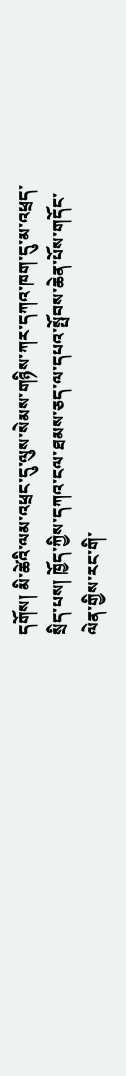དགོས། མི་ཚེའི་ལམ་འཕྲང་དུ་ལུས་སེམས་གཉིས་ཀར་དཀའ་ཁག་དུ་མ་འཕྲད་སྲིད་པས། ཁྱོད་ཀྱིས་དཀའ་ངལ་ཐམས་ཅད་ལ་དཔའ་སྤོབས་ཆེན་པོས་གདོང་ལེན་གྱིས་རང་གི་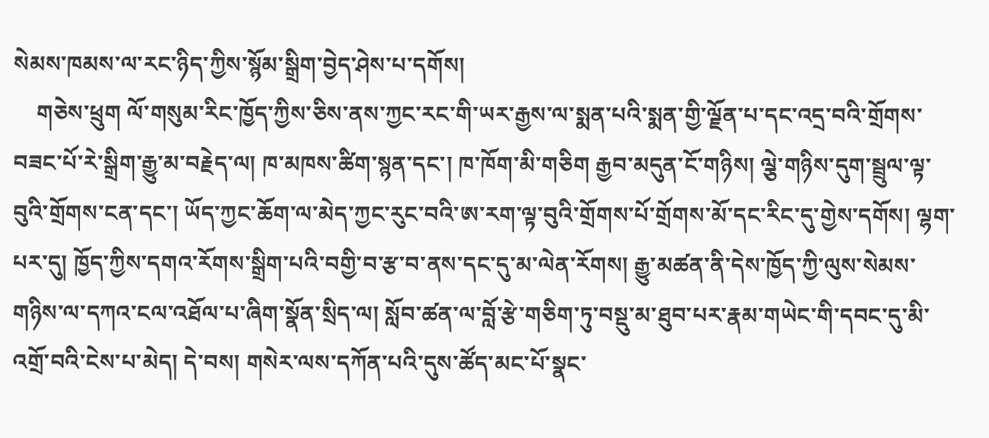སེམས་ཁམས་ལ་རང་ཉིད་ཀྱིས་སྙོམ་སྒྲིག་བྱེད་ཤེས་པ་དགོས།
    གཅེས་ཕྲུག ལོ་གསུམ་རིང་ཁྱོད་ཀྱིས་ཅིས་ནས་ཀྱང་རང་གི་ཡར་རྒྱས་ལ་སྨན་པའི་སྨན་གྱི་ལྗོན་པ་དང་འདྲ་བའི་གྲོགས་བཟང་པོ་རེ་སྒྲིག་རྒྱུ་མ་བརྗེད་ལ། ཁ་མཁས་ཚིག་སྙན་དང་། ཁ་ཁོག་མི་གཅིག རྒྱབ་མདུན་ངོ་གཉིས། ལྕེ་གཉིས་དུག་སྦྲུལ་ལྟ་བུའི་གྲོགས་ངན་དང་། ཡོད་ཀྱང་ཆོག་ལ་མེད་ཀྱང་རུང་བའི་ཨ་རག་ལྟ་བུའི་གྲོགས་པོ་གྲོགས་མོ་དང་རིང་དུ་གྱེས་དགོས། ལྷག་པར་དུ། ཁྱོད་ཀྱིས་དགའ་རོགས་སྒྲིག་པའི་བགྱི་བ་རྩ་བ་ནས་དང་དུ་མ་ལེན་རོགས། རྒྱུ་མཚན་ནི་དེས་ཁྱོད་ཀྱི་ལུས་སེམས་གཉིས་ལ་དཀའ་ངལ་འཐོལ་པ་ཞིག་སྣོན་སྲིད་ལ། སློབ་ཚན་ལ་བློ་རྩེ་གཅིག་ཏུ་བསྡུ་མ་ཐུབ་པར་རྣམ་གཡེང་གི་དབང་དུ་མི་འགྲོ་བའི་ངེས་པ་མེད། དེ་བས། གསེར་ལས་དཀོན་པའི་དུས་ཚོད་མང་པོ་སྣང་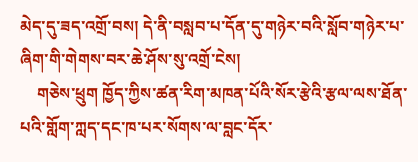མེད་དུ་ཟད་འགྲོ་བས། དེ་ནི་བསླབ་པ་དོན་དུ་གཉེར་བའི་སློབ་གཉེར་པ་ཞིག་གི་གེགས་བར་ཆེ་ཤོས་སུ་འགྲོ་ངེས།
    གཅེས་ཕྲུག ཁྱོད་ཀྱིས་ཚན་རིག་མཁན་པོའི་སོར་རྩེའི་རྩལ་ལས་ཐོན་པའི་གློག་ཀླད་དང་ཁ་པར་སོགས་ལ་བླང་དོར་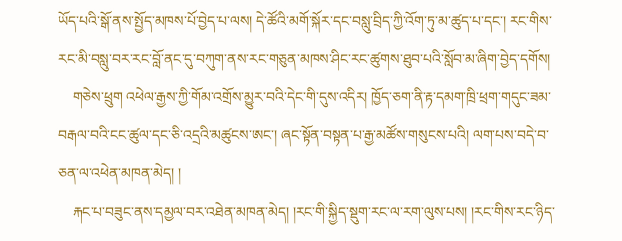ཡོད་པའི་སྒོ་ནས་སྤྱོད་མཁས་པོ་བྱེད་པ་ལས། དེ་ཚོའི་མགོ་སྐོར་དང་བསླུ་བྲིད་ཀྱི་འོག་ཏུ་མ་ཚུད་པ་དང་། རང་གིས་རང་མི་བསླུ་བར་རང་བློ་ནང་དུ་བཀུག་ནས་རང་གཅུན་མཁས་ཤིང་རང་ཚུགས་ཐུབ་པའི་སློབ་མ་ཞིག་བྱེད་དགོས།
    གཅེས་ཕྲུག འཕེལ་རྒྱས་ཀྱི་གོམ་འགྲོས་མྱུར་བའི་དེང་གི་དུས་འདིར། ཁྱོད་ཅག་ནི་རྟ་དམག་ཁྲི་ཕྲག་གདུང་ཟམ་བརྒལ་བའི་ངང་ཚུལ་དང་ཅི་འདྲའི་མཚུངས་ཨང་། ཞང་སྟོན་བསྟན་པ་རྒྱ་མཚོས་གསུངས་པའི། ལག་པས་བདེ་བ་ཅན་ལ་འཕེན་མཁན་མེད། །
    རྐང་པ་བཟུང་ནས་དམྱལ་བར་འཐེན་མཁན་མེད། །རང་གི་སྐྱིད་སྡུག་རང་ལ་རག་ལུས་པས། །རང་གིས་རང་ཉིད་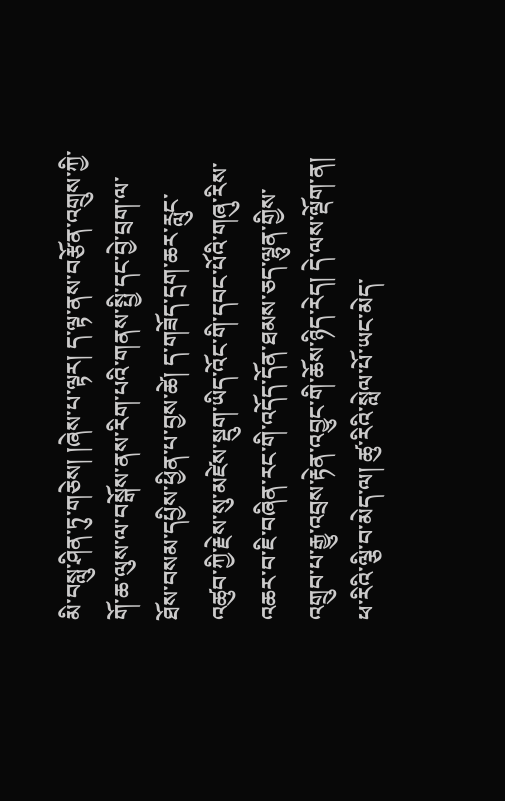མི་བསླུ་ཤིན་ཏུ་གཅེས། །ཞེས་པ་ལྟར། ད་ལྟ་ནས་བརྩོན་འགྲུས་ཀྱི་གོ་ཆ་ལུས་ལ་བསྒོས་ནས་རིག་པའི་གནས་སྤྱི་དང་བྱེ་བྲག་ལ་ཐོས་བསམ་དཔྱིས་ཕྱིན་པ་བྱས་ཚེ། ད་གཟོད་དྲག་ཆར་རླུང་འཚུབ་ཀྱི་རྗེས་སུ་མཛེས་སྡུག་ཡིད་འོང་གི་དབང་པོའི་གཞུ་རིས་འཆར་བ་ཇི་བཞིན་རང་གི་འདོད་དོན་ཐམས་ཅད་ལྷུན་གྱིས་འགྲུབ་པ་རྒྱུ་འབྲས་རྟེན་འབྱུང་གི་ཆོས་ཉིད་རེད། དེ་ལས་ལྡོག་ན། ཕ་རིའི་ལྕི་བ་མེད་ལ། ཚུ་རིའི་སླེལ་པོ་ཡང་མེད་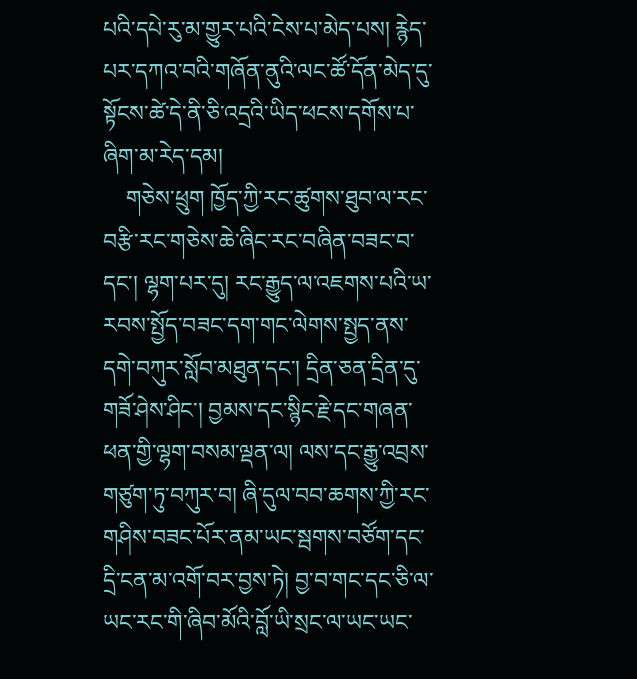པའི་དཔེ་རུ་མ་གྱུར་པའི་ངེས་པ་མེད་པས། རྙེད་པར་དཀའ་བའི་གཞོན་ནུའི་ལང་ཚོ་དོན་མེད་དུ་སྟོངས་ཚེ་དེ་ནི་ཅི་འདྲའི་ཡིད་ཕངས་དགོས་པ་ཞིག་མ་རེད་དམ།
    གཅེས་ཕྲུག ཁྱོད་ཀྱི་རང་ཚུགས་ཐུབ་ལ་རང་བརྩི་རང་གཅེས་ཆེ་ཞིང་རང་བཞིན་བཟང་བ་དང་། ལྷག་པར་དུ། རང་རྒྱུད་ལ་འཇགས་པའི་ཡ་རབས་སྤྱོད་བཟང་དག་གང་ལེགས་སྤྱད་ནས་དགེ་བཀུར་སློབ་མཐུན་དང་། དྲིན་ཅན་དྲིན་དུ་གཟོ་ཤེས་ཤིང་། བྱམས་དང་སྙིང་རྗེ་དང་གཞན་ཕན་གྱི་ལྷག་བསམ་ལྡན་ལ། ལས་དང་རྒྱུ་འབྲས་གཙུག་ཏུ་བཀུར་བ། ཞི་དུལ་བབ་ཆགས་ཀྱི་རང་གཤིས་བཟང་པོར་ནམ་ཡང་སྦགས་བཙོག་དང་དྲི་ངན་མ་འགོ་བར་བྱས་ཏེ། བྱ་བ་གང་དང་ཅི་ལ་ཡང་རང་གི་ཞིབ་མོའི་བློ་ཡི་སྲང་ལ་ཡང་ཡང་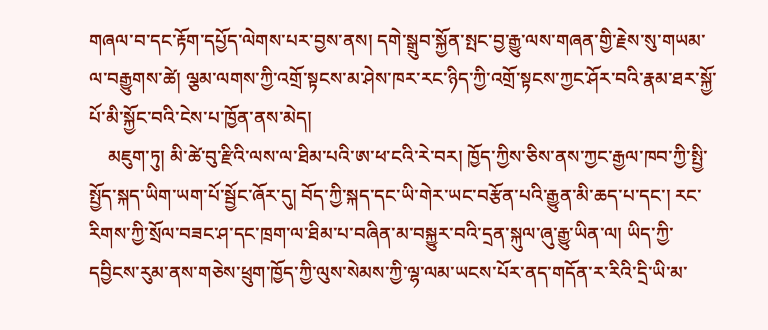གཞལ་བ་དང་རྟོག་དཔྱོད་ལེགས་པར་བྱས་ནས། དགེ་སྒྲུབ་སྐྱོན་སྤང་བྱ་རྒྱུ་ལས་གཞན་གྱི་རྗེས་སུ་གཡམ་ལ་བརྒྱུགས་ཚེ། ལྕམ་ལགས་ཀྱི་འགྲོ་སྟངས་མ་ཤེས་ཁར་རང་ཉིད་ཀྱི་འགྲོ་སྟངས་ཀྱང་ཤོར་བའི་རྣམ་ཐར་སྐྱོ་པོ་མི་སྐྱོང་བའི་ངེས་པ་ཁྱོན་ནས་མེད།
    མཇུག་ཏུ། མི་ཚེ་བུ་རྫིའི་ལས་ལ་ཐིམ་པའི་ཨ་ཕ་ངའི་རེ་བར། ཁྱོད་ཀྱིས་ཅིས་ནས་ཀྱང་རྒྱལ་ཁབ་ཀྱི་སྤྱི་སྤྱོད་སྐད་ཡིག་ཡག་པོ་སྦྱོང་ཞོར་དུ། བོད་ཀྱི་སྐད་དང་ཡི་གེར་ཡང་བརྩོན་པའི་རྒྱུན་མི་ཆད་པ་དང་། རང་རིགས་ཀྱི་སྲོལ་བཟང་ཤ་དང་ཁྲག་ལ་ཐིམ་པ་བཞིན་མ་བསྐྱུར་བའི་དྲན་སྐུལ་ཞུ་རྒྱུ་ཡིན་ལ། ཡིད་ཀྱི་དབྱིངས་རུམ་ནས་གཅེས་ཕྲུག་ཁྱོད་ཀྱི་ལུས་སེམས་ཀྱི་ལྷ་ལམ་ཡངས་པོར་ནད་གདོན་ར་རིའི་དྲི་ཡི་མ་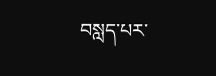བསླད་པར་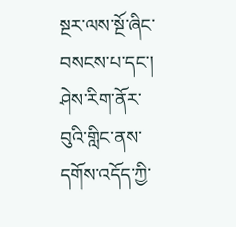སྔར་ལས་སྔོ་ཞིང་བསངས་པ་དང་། ཤེས་རིག་ནོར་བུའི་གླིང་ནས་དགོས་འདོད་ཀྱི་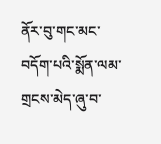ནོར་བུ་གང་མང་བདོག་པའི་སྨོན་ལམ་གྲངས་མེད་ཞུ་བ་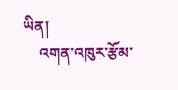ཡིན།
    འགན་འཁུར་རྩོམ་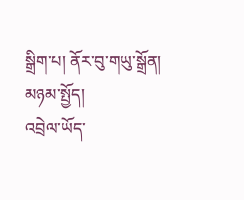སྒྲིག་པ། ནོར་བུ་གཡུ་སྒྲོན།
མཉམ་སྤྱོད།
འབྲེལ་ཡོད་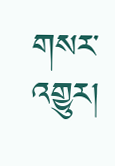གསར་འགྱུར།